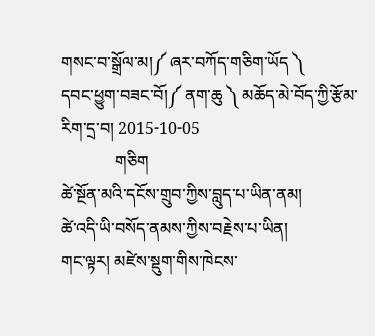གསང་བ་སྒྲོལ་མ།༼ ཞར་བཀོད་གཅིག་ཡོད ༽
དབང་ཕྱུག་བཟང་བོ།༼ ནག་ཆུ ༽ མཆོད་མེ་བོད་ཀྱི་རྩོམ་རིག་དྲ་བ། 2015-10-05
             གཅིག
ཚེ་སྔོན་མའི་དངོས་གྲུབ་ཀྱིས་བླུད་པ་ཡིན་ནམ།
ཚེ་འདི་ཡི་བསོད་ནམས་ཀྱིས་བརྗེས་པ་ཡིན།
གང་ལྟར། མཛེས་སྡུག་གིས་ཁེངས་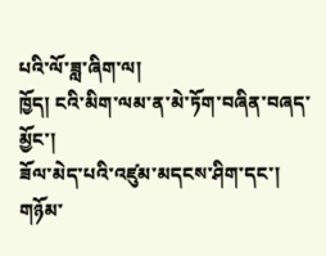པའི་ལོ་ཟླ་ཞིག་ལ།
ཁྱོད། ངའི་མིག་ལམ་ན་མེ་ཏོག་བཞིན་བཞད་མྱོང་།
ཟོལ་མེད་པའི་འཛུམ་མདངས་ཤིག་དང་།
གཉོམ་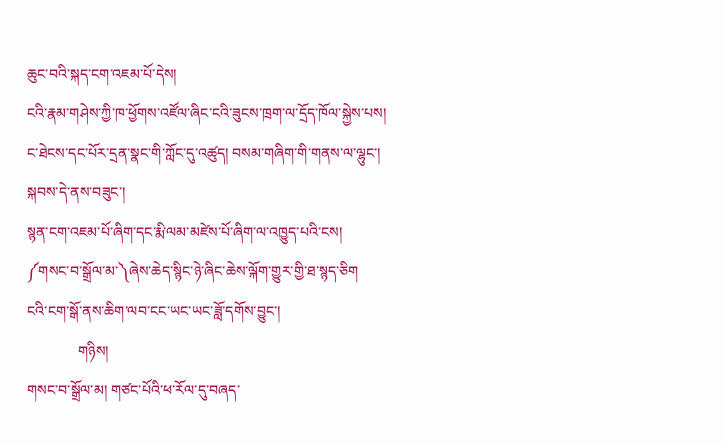ཆུང་བའི་སྐད་ངག་འཇམ་པོ་དེས།
ངའི་རྣམ་གཤེས་ཀྱི་ཁ་ཕྱོགས་འཛོལ་ཞིང་ངའི་ཟུངས་ཁྲག་ལ་དྲོད་ཁོལ་སྐྱེས་པས།
ང་ཐེངས་དང་པོར་དྲན་སྣང་གི་ཀློང་དུ་འཚུད། བསམ་གཞིག་གི་གནས་ལ་ལྷུང་།
སྐབས་དེ་ནས་བཟུང་།
སྙན་ངག་འཇམ་པོ་ཞིག་དང་རྨི་ལམ་མཛེས་པོ་ཞིག་ལ་འཁྱུད་པའི་ངས།
༼གསང་བ་སྒྲོལ་མ་༽ཞེས་ཆེད་སྙིང་ཉེ་ཞིང་ཆེས་ལྐོག་གྱུར་གྱི་ཐ་སྙད་ཅིག
ངའི་ངག་སྒོ་ནས་ཆིག་ལབ་ངང་ཡང་ཡང་ཟློ་དགོས་བྱུང་།
              གཉིས།
གསང་བ་སྒྲོལ་མ། གཙང་པོའི་ཕ་རོལ་དུ་བཞད་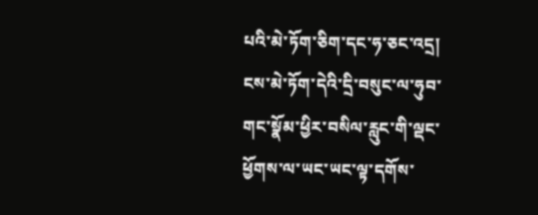པའི་མེ་ཏོག་ཅིག་དང་ཧ་ཅང་འདྲ།
ངས་མེ་ཏོག་དེའི་དྲི་བསུང་ལ་ཧུབ་གང་སྣོམ་ཕྱིར་བསིལ་རླུང་གི་ལྡང་ཕྱོགས་ལ་ཡང་ཡང་ལྟ་དགོས་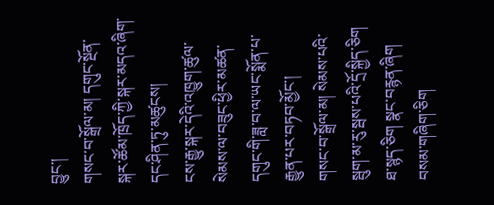བྱུང་།
གསང་བ་སྒྲོལ་མ། དགུང་སྔོན་སྐར་ཚོམ་ཁྲོད་ཀྱི་སྐར་མདའ་ཞིག་དང་ཤིན་ཏུ་མཚུངས།
ངས་རྒྱུ་སྐར་དེའི་འཁྱུག་ཚུལ་སེམས་ལ་བཟུང་ཕྱིར་མཚན་དགུང་གི་ཟླ་བ་ལ་ཡང་སྨོན་པ་རྒྱུན་པར་བཏབ་མྱོང་།
གསང་བ་སྒྲོལ་མ། སེམས་པའི་སྦུག་མ་རུ་སྦས་པའི་དྲོ་སྐྱིད་ཅིག
ཐ་སྙད་ཅིག སྣང་བརྙན་ཞིག བསམ་གཞིག་ཅིག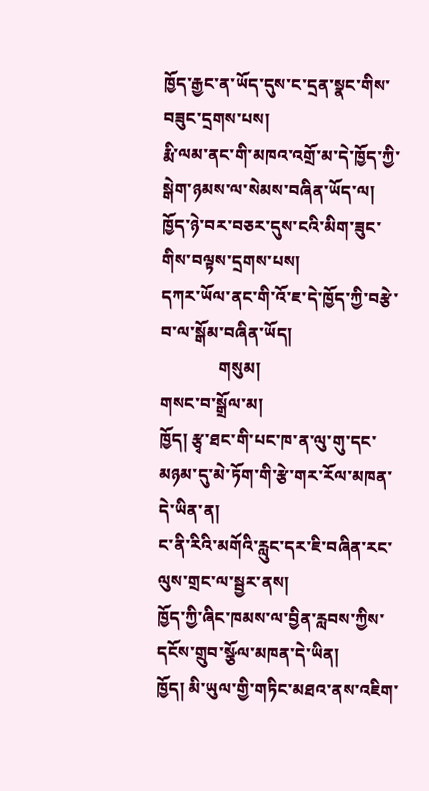ཁྱོད་རྒྱང་ན་ཡོད་དུས་ང་དྲན་སྣང་གིས་བཟུང་དྲགས་པས།
རྨི་ལམ་ནང་གི་མཁའ་འགྲོ་མ་དེ་ཁྱོད་ཀྱི་སྒེག་ཉམས་ལ་སེམས་བཞིན་ཡོད་ལ།
ཁྱོད་ཉེ་བར་བཅར་དུས་ངའི་མིག་ཟུང་གིས་བལྟས་དྲགས་པས།
དཀར་ཡོལ་ནང་གི་འོ་ཇ་དེ་ཁྱོད་ཀྱི་བརྩེ་བ་ལ་སྒོམ་བཞིན་ཡོད།
              གསུམ།
གསང་བ་སྒྲོལ་མ།
ཁྱོད། རྩྭ་ཐང་གི་པང་ཁ་ན་ལུ་གུ་དང་མཉམ་དུ་མེ་ཏོག་གི་རྩེ་གར་རོལ་མཁན་དེ་ཡིན་ན།
ང་ནི་རིའི་མགོའི་རླུང་དར་ཇི་བཞིན་རང་ལུས་གྲང་ལ་སྦྱར་ནས།
ཁྱོད་ཀྱི་ཞིང་ཁམས་ལ་བྱིན་རླབས་ཀྱིས་དངོས་གྲུབ་སྩོལ་མཁན་དེ་ཡིན།
ཁྱོད། མི་ཡུལ་གྱི་གཏིང་མཐའ་ནས་འཇིག་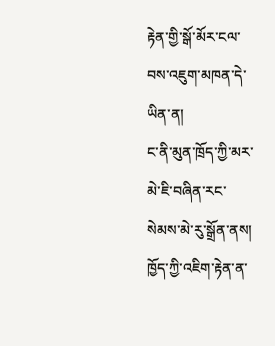རྟེན་གྱི་སྒོ་མོར་ངལ་བས་འཇུག་མཁན་དེ་ཡིན་ན།
ང་ནི་མུན་ཁྲོད་ཀྱི་མར་མེ་ཇི་བཞིན་རང་སེམས་མེ་རུ་སྒྲོན་ནས།
ཁྱོད་ཀྱི་འཇིག་རྟེན་ན་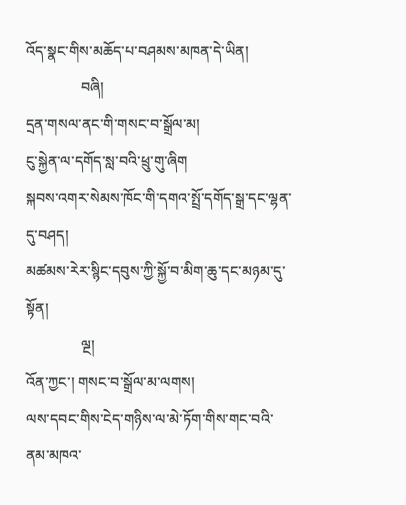འོད་སྣང་གིས་མཆོད་པ་བཤམས་མཁན་དེ་ཡིན།
               བཞི།
དྲན་གསལ་ནང་གི་གསང་བ་སྒྲོལ་མ།
ངུ་སྐྱེན་ལ་དགོད་སླ་བའི་ཕྲུ་གུ་ཞིག
སྐབས་འགར་སེམས་ཁོང་གི་དགའ་སྤྲོ་དགོད་སྒྲ་དང་ལྷན་དུ་བཤད།
མཚམས་རེར་སྙིང་དབུས་ཀྱི་སྐྱོ་བ་མིག་ཆུ་དང་མཉམ་དུ་སྟོན།
               ལྔ།
འོན་ཀྱང་། གསང་བ་སྒྲོལ་མ་ལགས།
ལས་དབང་གིས་ངེད་གཉིས་ལ་མེ་ཏོག་གིས་གང་བའི་ནམ་མཁའ་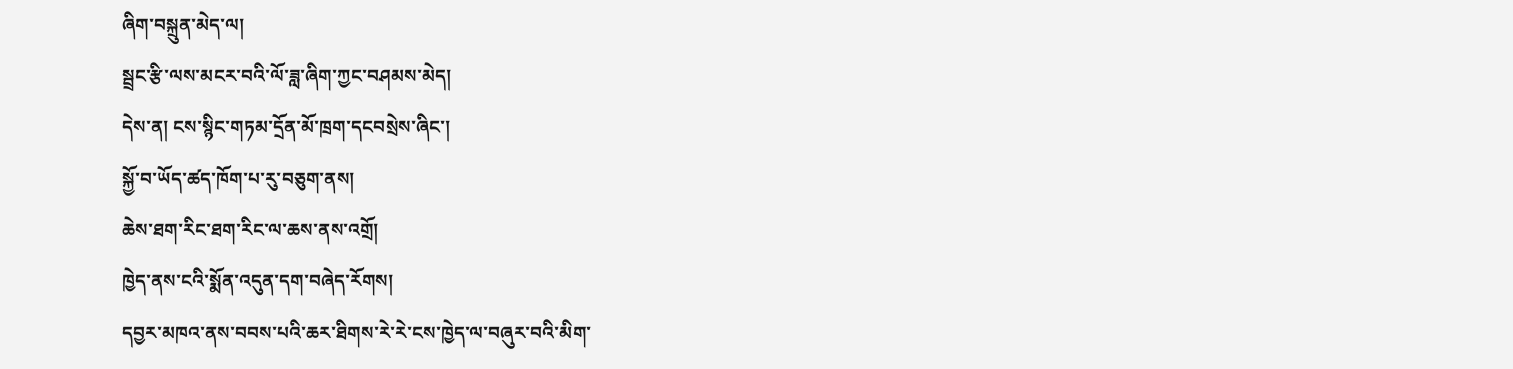ཞིག་བསྐྲུན་མེད་ལ།
སྦྲང་རྩི་ལས་མངར་བའི་ལོ་ཟླ་ཞིག་ཀྱང་བཤམས་མེད།
དེས་ན། ངས་སྙིང་གཏམ་དྲོན་མོ་ཁྲག་དངབསྲེས་ཞིང་།
སྐྱོ་བ་ཡོད་ཚད་ཁོག་པ་རུ་བཅུག་ནས།
ཆེས་ཐག་རིང་ཐག་རིང་ལ་ཆས་ནས་འགྲོ།
ཁྱེད་ནས་ངའི་སྨོན་འདུན་དག་བཞེད་རོགས།
དབྱར་མཁའ་ནས་བབས་པའི་ཆར་ཐིགས་རེ་རེ་ངས་ཁྱེད་ལ་བཞུར་བའི་མིག་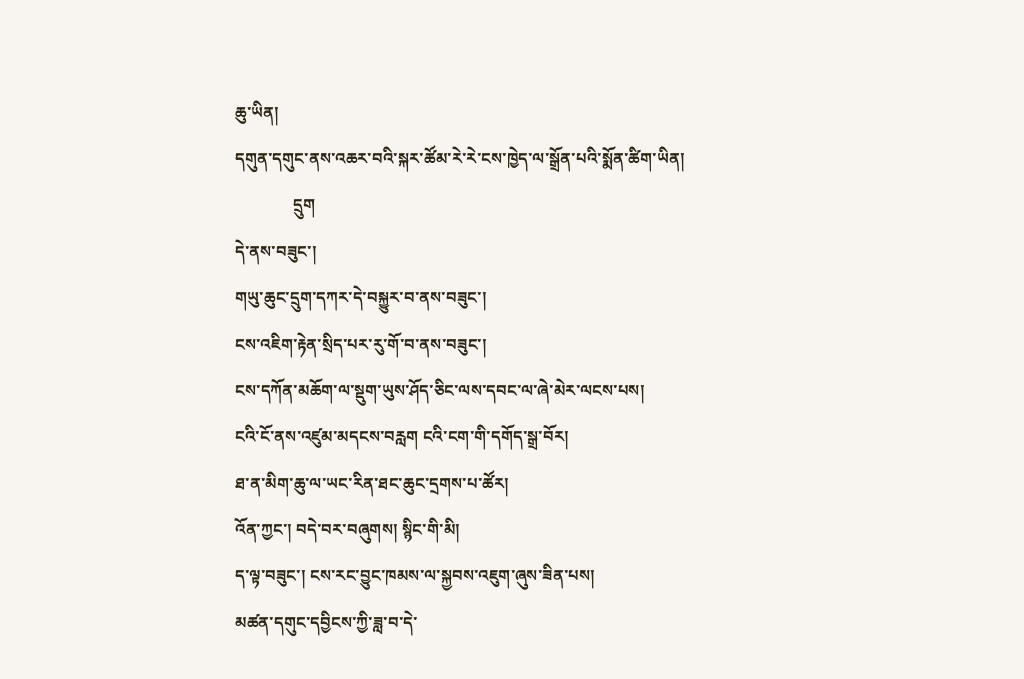ཆུ་ཡིན།
དགུན་དགུང་ནས་འཆར་བའི་སྐར་ཚོམ་རེ་རེ་ངས་ཁྱེད་ལ་སྒྲོན་པའི་སྨོན་ཚིག་ཡིན།
              དྲུག
དེ་ནས་བཟུང་།
གཡུ་ཆུང་དྲུག་དཀར་དེ་བསྐྱུར་བ་ནས་བཟུང་།
ངས་འཇིག་རྟེན་སྲིད་པར་རུ་གོ་བ་ནས་བཟུང་།
ངས་དཀོན་མཆོག་ལ་སྡུག་ཡུས་ཤོད་ཅིང་ལས་དབང་ལ་ཞེ་མེར་ལངས་པས།
ངའི་ངོ་ནས་འཛུམ་མདངས་བརླག ངའི་ངག་གི་དགོད་སྒྲ་བོར།
ཐ་ན་མིག་ཆུ་ལ་ཡང་རིན་ཐང་ཆུང་དྲགས་པ་ཚོར།
འོན་ཀྱང་། བདེ་བར་བཞུགས། སྙིང་གི་མི།
ད་ལྟ་བཟུང་། ངས་རང་བྱུང་ཁམས་ལ་སྐྱབས་འཇུག་ཞུས་ཟིན་པས།
མཚན་དགུང་དབྱིངས་ཀྱི་ཟླ་བ་དེ་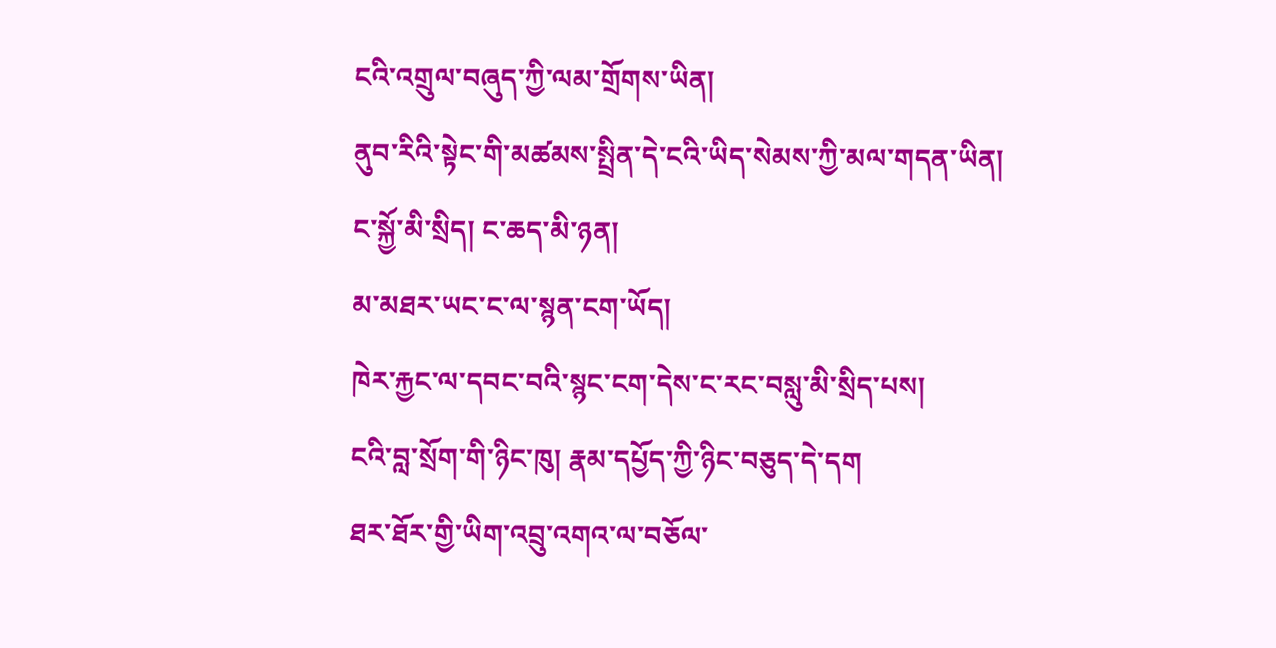ངའི་འགྲུལ་བཞུད་ཀྱི་ལམ་གྲོགས་ཡིན།
ནུབ་རིའི་སྟེང་གི་མཚམས་སྤྲིན་དེ་ངའི་ཡིད་སེམས་ཀྱི་མལ་གདན་ཡིན།
ང་སྐྱོ་མི་སྲིད། ང་ཆད་མི་ཉན།
མ་མཐར་ཡང་ང་ལ་སྙན་ངག་ཡོད།
ཁེར་རྐྱང་ལ་དབང་བའི་སྙང་ངག་དེས་ང་རང་བསླུ་མི་སྲིད་པས།
ངའི་བླ་སྲོག་གི་ཉིང་ཁུ། རྣམ་དཔྱོད་ཀྱི་ཉིང་བཅུད་དེ་དག
ཐར་ཐོར་གྱི་ཡིག་འབྲུ་འགའ་ལ་བཅོལ་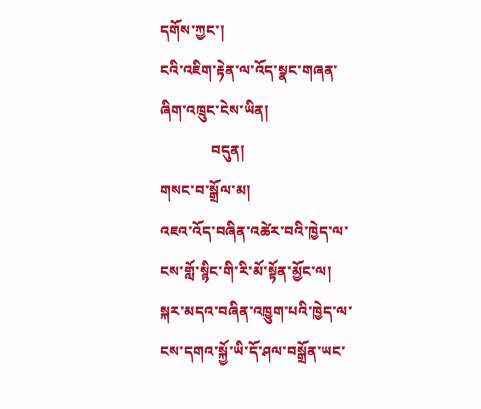དགོས་ཀྱང་།
ངའི་འཇིག་རྟེན་ལ་འོད་སྣང་གཞན་ཞིག་འཁྲུང་ངེས་ཡིན།
              བདུན།
གསང་བ་སྒྲོལ་མ།
འཇའ་འོད་བཞིན་འཚེར་བའི་ཁྱེད་ལ་ངས་གློ་སྙིང་གི་རི་མོ་སྟོན་མྱོང་ལ།
སྐར་མདའ་བཞིན་འཁྱུག་པའི་ཁྱེད་ལ་ངས་དགའ་སྐྱོ་ཡི་དོ་ཤལ་བསྒྲོན་ཡང་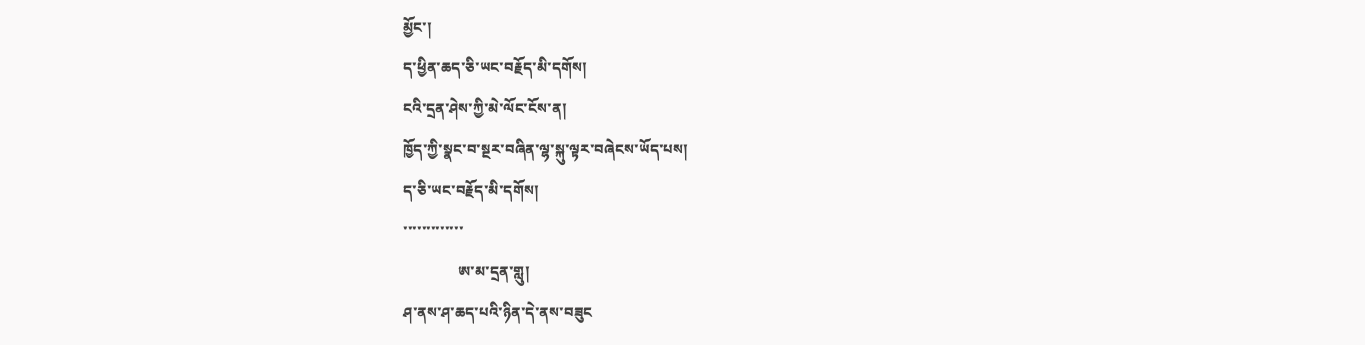མྱོང་།
ད་ཕྱིན་ཆད་ཅི་ཡང་བརྗོད་མི་དགོས།
ངའི་དྲན་ཤེས་ཀྱི་མེ་ལོང་ངོས་ན།
ཁྱོད་ཀྱི་སྣང་བ་སྔར་བཞིན་ལྷ་སྐུ་ལྟར་བཞེངས་ཡོད་པས།
ད་ཅི་ཡང་བརྗོད་མི་དགོས།
་་་་་་་་་་་་་
               ཨ་མ་དྲན་གླུ།
ཤ་ནས་ཤ་ཆད་པའི་ཉིན་དེ་ནས་བཟུང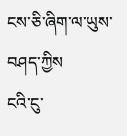ངས་ཅི་ཞིག་ལ་ཡུས་བཤད་ཀྱིས
ངའི་ངུ་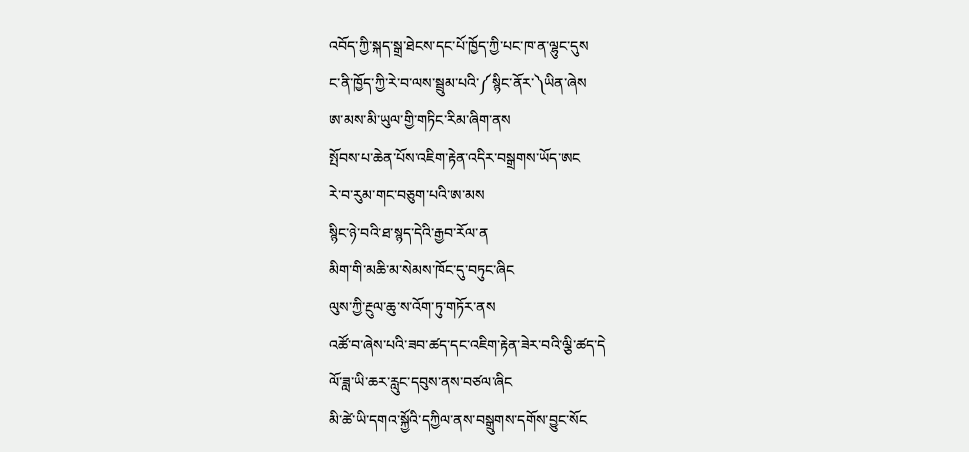འབོད་ཀྱི་སྐད་སྒྲ་ཐེངས་དང་པོ་ཁྱོད་ཀྱི་པང་ཁ་ན་ལྷུང་དུས
ང་ནི་ཁྱོད་ཀྱི་རེ་བ་ལས་སྦྲུམ་པའི་༼སྙིང་ནོར་༽ཡིན་ཞེས
ཨ་མས་མི་ཡུལ་གྱི་གཏིང་རིམ་ཞིག་ནས
སྤོབས་པ་ཆེན་པོས་འཇིག་རྟེན་འདིར་བསྒྲགས་ཡོད་ཨང
རེ་བ་རུམ་གང་བཅུག་པའི་ཨ་མས
སྙིང་ཉེ་བའི་ཐ་སྙད་དེའི་རྒྱབ་རོལ་ན
མིག་གི་མཆི་མ་སེམས་ཁོང་དུ་བཏུང་ཞིང
ལུས་ཀྱི་རྔུལ་ཆུ་ས་འོག་ཏུ་གཏོར་ནས
འཚོ་བ་ཞེས་པའི་ཟབ་ཚད་དང་འཇིག་རྟེན་ཟེར་བའི་ལྕི་ཚད་དེ
ལོ་ཟླ་ཡི་ཆར་རླུང་དབུས་ནས་བཙལ་ཞིང
མི་ཚེ་ཡི་དགའ་སྐྱོའི་དཀྱིལ་ནས་བསྒྲུགས་དགོས་བྱུང་སོང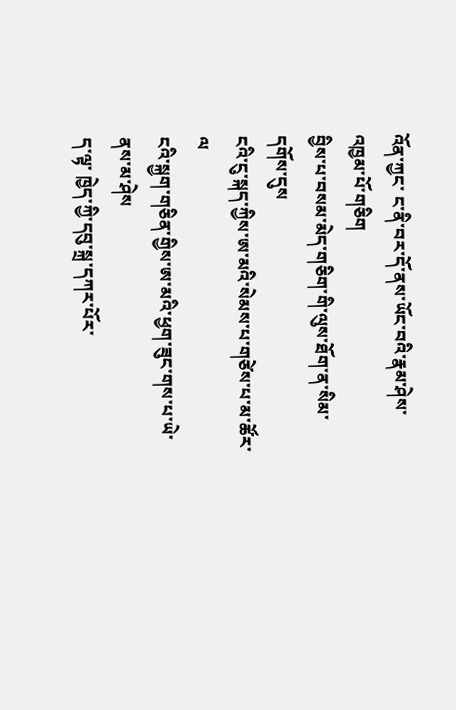འོན་ཀྱང་ ང་ནི་བར་དོ་ནས་ཡོང་བའི་རྣམ་ཤེས་འཁྱམ་པོ་གཅིག
བྱིས་པ་བསམ་མེད་གཅིག་གི་ལུས་ཐོག་ན་སིམ་དགོས་དུས
ངའི་ངུ་སྐད་ཀྱིས་ཨ་མའི་སེམས་པ་གཙེས་པ་མ་ཚོར་ལ
ངའི་སྐྱག་གཅིན་གྱིས་ཨ་མའི་ཕྱག་ཟུང་གས་པ་ཡེ་ནས་མ་ཤེས
ད་ལྟ་ ཁྱེད་ཀྱི་དབུ་སྐྲ་དཀར་པོར་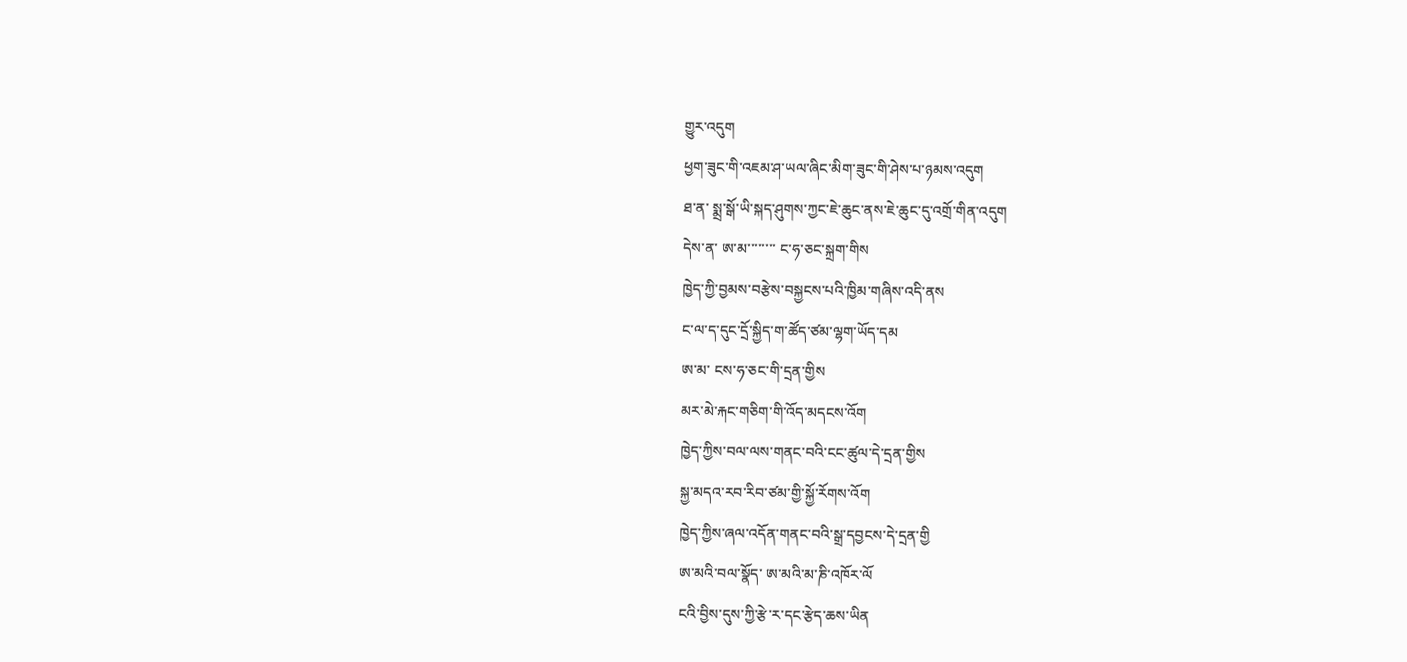གྱུར་འདུག
ཕྱག་ཟུང་གི་འཇམ་ཤ་ཡལ་ཞིང་མིག་ཟུང་གི་ཤེས་པ་ཉམས་འདུག
ཐ་ན་ སྨྲ་སྒོ་ཡི་སྐད་ཤུགས་ཀྱང་ཇེ་ཆུང་ནས་ཇེ་ཆུང་དུ་འགྲོ་གིན་འདུག
དེས་ན་ ཨ་མ་་་་་་་་ ང་ཧ་ཅང་སྐྲག་གིས
ཁྱེད་ཀྱི་བྱམས་བརྩེས་བསྐྱངས་པའི་ཁྱིམ་གཞིས་འདི་ནས
ང་ལ་ད་དུང་དྲོ་སྐྱིད་ག་ཚོད་ཙམ་ལྷག་ཡོད་དམ
ཨ་མ་ ངས་ཧ་ཅང་གི་དྲན་གྱིས
མར་མེ་རྐང་གཅིག་གི་འོད་མདངས་འོག
ཁྱེད་ཀྱིས་བལ་ལས་གནང་བའི་ངང་ཚུལ་དེ་དྲན་གྱིས
སྐྱ་མདའ་རབ་རིབ་ཙམ་གྱི་སྐྱོ་རོགས་འོག
ཁྱེད་ཀྱིས་ཞལ་འདོན་གནང་བའི་སྒྲ་དབྱངས་དེ་དྲན་གྱི
ཨ་མའི་བལ་སྣོད་ ཨ་མའི་མ་ཎི་འཁོར་ལོ
ངའི་བྱིས་དུས་ཀྱི་རྩེ་ར་དང་རྩེད་ཆས་ཡིན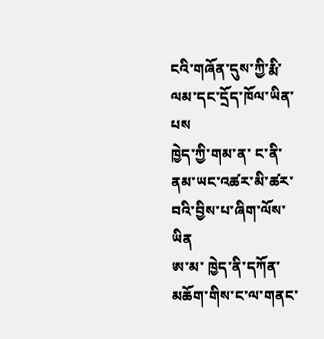ངའི་གཞོན་དུས་ཀྱི་རྨི་ལམ་དང་དྲོད་ཁོལ་ཡིན་པས
ཁྱེད་ཀྱི་གམ་ན་ ང་ནི་ནམ་ཡང་འཚར་མི་ཚར་བའི་བྱིས་པ་ཞིག་ལོས་ཡིན
ཨ་མ་ ཁྱེད་ནི་དཀོན་མཆོག་གིས་ང་ལ་གནང་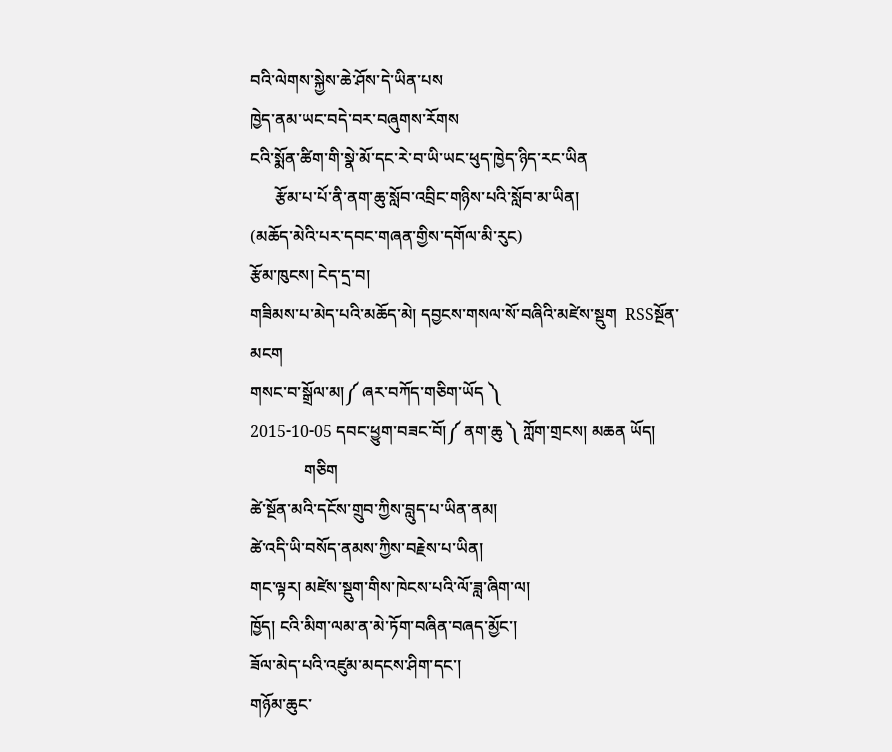བའི་ལེགས་སྐྱེས་ཆེ་ཤོས་དེ་ཡིན་པས
ཁྱེད་ནམ་ཡང་བདེ་བར་བཞུགས་རོགས
ངའི་སྨོན་ཚིག་གི་སྣེ་མོ་དང་རེ་བ་ཡི་ཡང་ཕུད་ཁྱེད་ཉིད་རང་ཡིན
      རྩོམ་པ་པོ་ནི་ནག་ཆུ་སློབ་འབྲིང་གཉིས་པའི་སློབ་མ་ཡིན།
(མཆོད་མེའི་པར་དབང་གཞན་གྱིས་དགོལ་མི་རུང)
རྩོམ་ཁུངས། ངེད་དྲ་བ།
གཟིམས་པ་མེད་པའི་མཆོད་མེ། དབྱངས་གསལ་སོ་བཞིའི་མཛེས་སྡུག  RSSསྔོན་མངག
གསང་བ་སྒྲོལ་མ།༼ ཞར་བཀོད་གཅིག་ཡོད ༽
2015-10-05 དབང་ཕྱུག་བཟང་བོ།༼ ནག་ཆུ ༽ ཀློག་གྲངས། མཆན ཡོད།
             གཅིག
ཚེ་སྔོན་མའི་དངོས་གྲུབ་ཀྱིས་བླུད་པ་ཡིན་ནམ།
ཚེ་འདི་ཡི་བསོད་ནམས་ཀྱིས་བརྗེས་པ་ཡིན།
གང་ལྟར། མཛེས་སྡུག་གིས་ཁེངས་པའི་ལོ་ཟླ་ཞིག་ལ།
ཁྱོད། ངའི་མིག་ལམ་ན་མེ་ཏོག་བཞིན་བཞད་མྱོང་།
ཟོལ་མེད་པའི་འཛུམ་མདངས་ཤིག་དང་།
གཉོམ་ཆུང་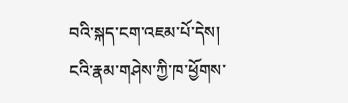བའི་སྐད་ངག་འཇམ་པོ་དེས།
ངའི་རྣམ་གཤེས་ཀྱི་ཁ་ཕྱོགས་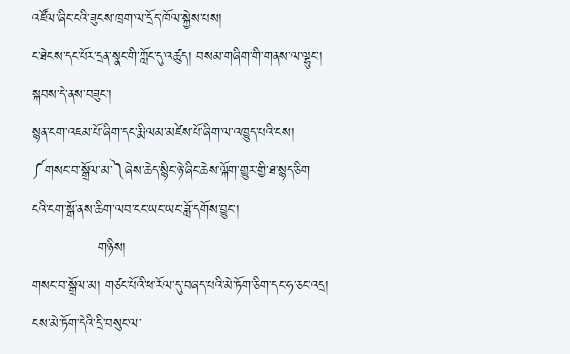འཛོལ་ཞིང་ངའི་ཟུངས་ཁྲག་ལ་དྲོད་ཁོལ་སྐྱེས་པས།
ང་ཐེངས་དང་པོར་དྲན་སྣང་གི་ཀློང་དུ་འཚུད། བསམ་གཞིག་གི་གནས་ལ་ལྷུང་།
སྐབས་དེ་ནས་བཟུང་།
སྙན་ངག་འཇམ་པོ་ཞིག་དང་རྨི་ལམ་མཛེས་པོ་ཞིག་ལ་འཁྱུད་པའི་ངས།
༼གསང་བ་སྒྲོལ་མ་༽ཞེས་ཆེད་སྙིང་ཉེ་ཞིང་ཆེས་ལྐོག་གྱུར་གྱི་ཐ་སྙད་ཅིག
ངའི་ངག་སྒོ་ནས་ཆིག་ལབ་ངང་ཡང་ཡང་ཟློ་དགོས་བྱུང་།
              གཉིས།
གསང་བ་སྒྲོལ་མ། གཙང་པོའི་ཕ་རོལ་དུ་བཞད་པའི་མེ་ཏོག་ཅིག་དང་ཧ་ཅང་འདྲ།
ངས་མེ་ཏོག་དེའི་དྲི་བསུང་ལ་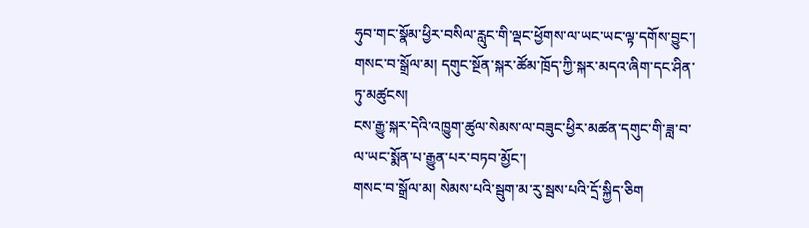ཧུབ་གང་སྣོམ་ཕྱིར་བསིལ་རླུང་གི་ལྡང་ཕྱོགས་ལ་ཡང་ཡང་ལྟ་དགོས་བྱུང་།
གསང་བ་སྒྲོལ་མ། དགུང་སྔོན་སྐར་ཚོམ་ཁྲོད་ཀྱི་སྐར་མདའ་ཞིག་དང་ཤིན་ཏུ་མཚུངས།
ངས་རྒྱུ་སྐར་དེའི་འཁྱུག་ཚུལ་སེམས་ལ་བཟུང་ཕྱིར་མཚན་དགུང་གི་ཟླ་བ་ལ་ཡང་སྨོན་པ་རྒྱུན་པར་བཏབ་མྱོང་།
གསང་བ་སྒྲོལ་མ། སེམས་པའི་སྦུག་མ་རུ་སྦས་པའི་དྲོ་སྐྱིད་ཅིག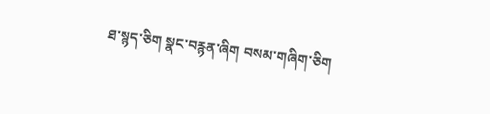ཐ་སྙད་ཅིག སྣང་བརྙན་ཞིག བསམ་གཞིག་ཅིག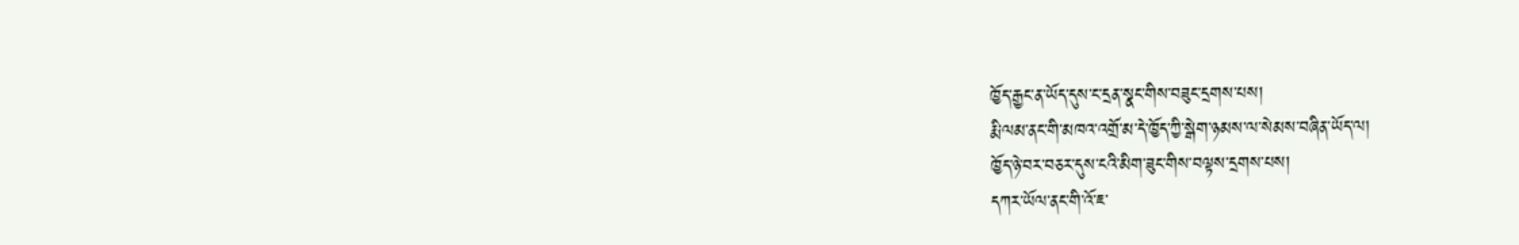ཁྱོད་རྒྱང་ན་ཡོད་དུས་ང་དྲན་སྣང་གིས་བཟུང་དྲགས་པས།
རྨི་ལམ་ནང་གི་མཁའ་འགྲོ་མ་དེ་ཁྱོད་ཀྱི་སྒེག་ཉམས་ལ་སེམས་བཞིན་ཡོད་ལ།
ཁྱོད་ཉེ་བར་བཅར་དུས་ངའི་མིག་ཟུང་གིས་བལྟས་དྲགས་པས།
དཀར་ཡོལ་ནང་གི་འོ་ཇ་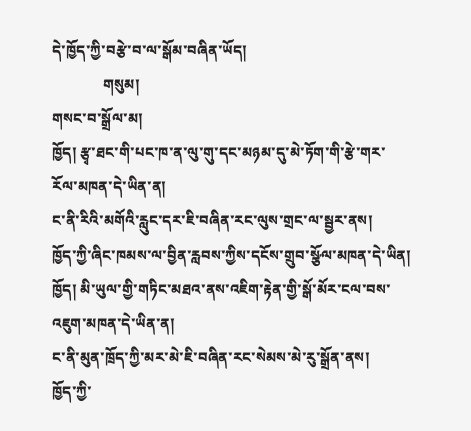དེ་ཁྱོད་ཀྱི་བརྩེ་བ་ལ་སྒོམ་བཞིན་ཡོད།
              གསུམ།
གསང་བ་སྒྲོལ་མ།
ཁྱོད། རྩྭ་ཐང་གི་པང་ཁ་ན་ལུ་གུ་དང་མཉམ་དུ་མེ་ཏོག་གི་རྩེ་གར་རོལ་མཁན་དེ་ཡིན་ན།
ང་ནི་རིའི་མགོའི་རླུང་དར་ཇི་བཞིན་རང་ལུས་གྲང་ལ་སྦྱར་ནས།
ཁྱོད་ཀྱི་ཞིང་ཁམས་ལ་བྱིན་རླབས་ཀྱིས་དངོས་གྲུབ་སྩོལ་མཁན་དེ་ཡིན།
ཁྱོད། མི་ཡུལ་གྱི་གཏིང་མཐའ་ནས་འཇིག་རྟེན་གྱི་སྒོ་མོར་ངལ་བས་འཇུག་མཁན་དེ་ཡིན་ན།
ང་ནི་མུན་ཁྲོད་ཀྱི་མར་མེ་ཇི་བཞིན་རང་སེམས་མེ་རུ་སྒྲོན་ནས།
ཁྱོད་ཀྱི་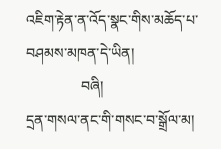འཇིག་རྟེན་ན་འོད་སྣང་གིས་མཆོད་པ་བཤམས་མཁན་དེ་ཡིན།
               བཞི།
དྲན་གསལ་ནང་གི་གསང་བ་སྒྲོལ་མ།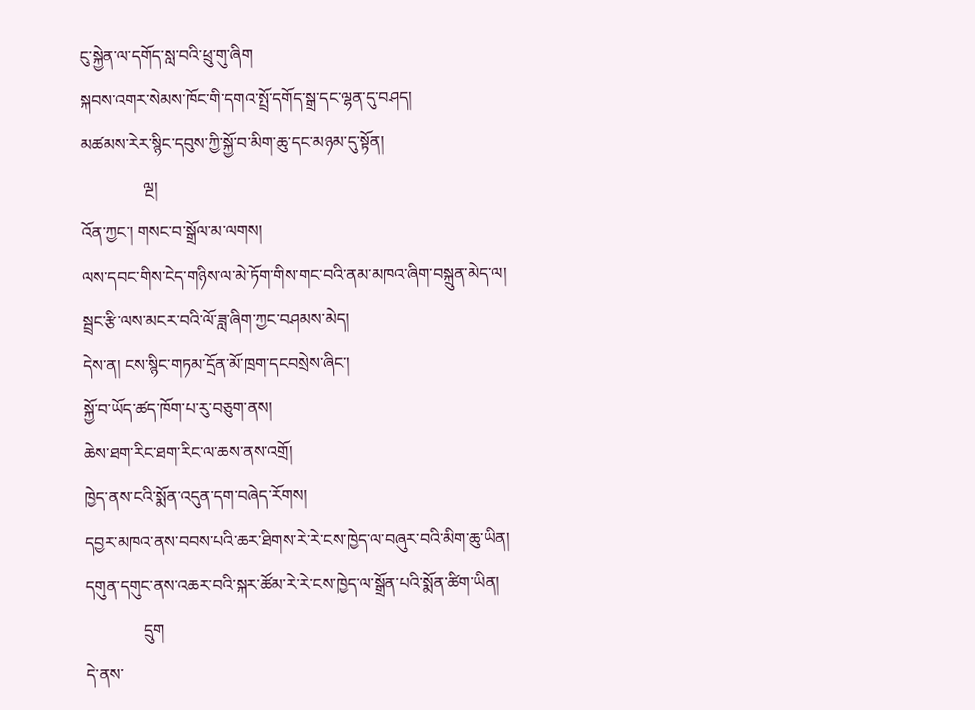ངུ་སྐྱེན་ལ་དགོད་སླ་བའི་ཕྲུ་གུ་ཞིག
སྐབས་འགར་སེམས་ཁོང་གི་དགའ་སྤྲོ་དགོད་སྒྲ་དང་ལྷན་དུ་བཤད།
མཚམས་རེར་སྙིང་དབུས་ཀྱི་སྐྱོ་བ་མིག་ཆུ་དང་མཉམ་དུ་སྟོན།
               ལྔ།
འོན་ཀྱང་། གསང་བ་སྒྲོལ་མ་ལགས།
ལས་དབང་གིས་ངེད་གཉིས་ལ་མེ་ཏོག་གིས་གང་བའི་ནམ་མཁའ་ཞིག་བསྐྲུན་མེད་ལ།
སྦྲང་རྩི་ལས་མངར་བའི་ལོ་ཟླ་ཞིག་ཀྱང་བཤམས་མེད།
དེས་ན། ངས་སྙིང་གཏམ་དྲོན་མོ་ཁྲག་དངབསྲེས་ཞིང་།
སྐྱོ་བ་ཡོད་ཚད་ཁོག་པ་རུ་བཅུག་ནས།
ཆེས་ཐག་རིང་ཐག་རིང་ལ་ཆས་ནས་འགྲོ།
ཁྱེད་ནས་ངའི་སྨོན་འདུན་དག་བཞེད་རོགས།
དབྱར་མཁའ་ནས་བབས་པའི་ཆར་ཐིགས་རེ་རེ་ངས་ཁྱེད་ལ་བཞུར་བའི་མིག་ཆུ་ཡིན།
དགུན་དགུང་ནས་འཆར་བའི་སྐར་ཚོམ་རེ་རེ་ངས་ཁྱེད་ལ་སྒྲོན་པའི་སྨོན་ཚིག་ཡིན།
              དྲུག
དེ་ནས་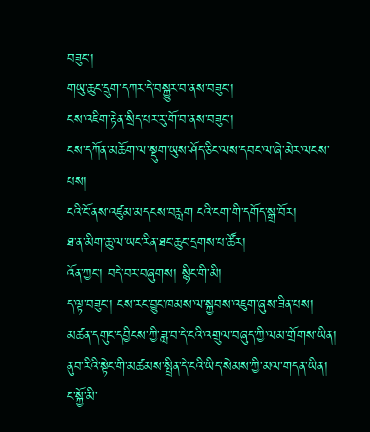བཟུང་།
གཡུ་ཆུང་དྲུག་དཀར་དེ་བསྐྱུར་བ་ནས་བཟུང་།
ངས་འཇིག་རྟེན་སྲིད་པར་རུ་གོ་བ་ནས་བཟུང་།
ངས་དཀོན་མཆོག་ལ་སྡུག་ཡུས་ཤོད་ཅིང་ལས་དབང་ལ་ཞེ་མེར་ལངས་པས།
ངའི་ངོ་ནས་འཛུམ་མདངས་བརླག ངའི་ངག་གི་དགོད་སྒྲ་བོར།
ཐ་ན་མིག་ཆུ་ལ་ཡང་རིན་ཐང་ཆུང་དྲགས་པ་ཚོར།
འོན་ཀྱང་། བདེ་བར་བཞུགས། སྙིང་གི་མི།
ད་ལྟ་བཟུང་། ངས་རང་བྱུང་ཁམས་ལ་སྐྱབས་འཇུག་ཞུས་ཟིན་པས།
མཚན་དགུང་དབྱིངས་ཀྱི་ཟླ་བ་དེ་ངའི་འགྲུལ་བཞུད་ཀྱི་ལམ་གྲོགས་ཡིན།
ནུབ་རིའི་སྟེང་གི་མཚམས་སྤྲིན་དེ་ངའི་ཡིད་སེམས་ཀྱི་མལ་གདན་ཡིན།
ང་སྐྱོ་མི་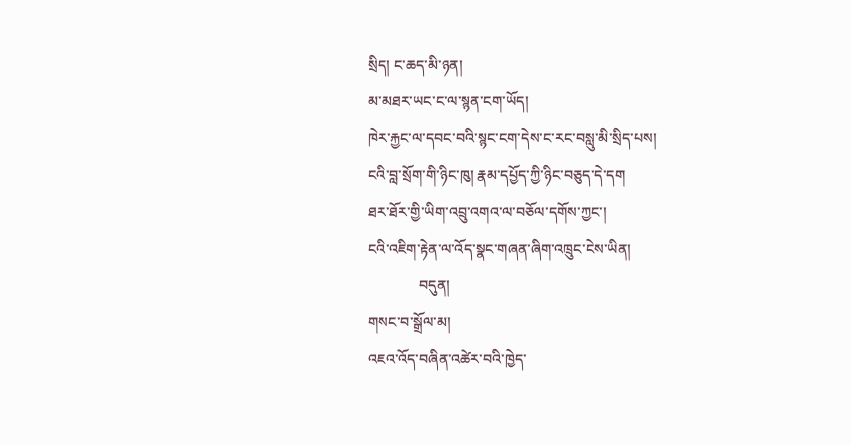སྲིད། ང་ཆད་མི་ཉན།
མ་མཐར་ཡང་ང་ལ་སྙན་ངག་ཡོད།
ཁེར་རྐྱང་ལ་དབང་བའི་སྙང་ངག་དེས་ང་རང་བསླུ་མི་སྲིད་པས།
ངའི་བླ་སྲོག་གི་ཉིང་ཁུ། རྣམ་དཔྱོད་ཀྱི་ཉིང་བཅུད་དེ་དག
ཐར་ཐོར་གྱི་ཡིག་འབྲུ་འགའ་ལ་བཅོལ་དགོས་ཀྱང་།
ངའི་འཇིག་རྟེན་ལ་འོད་སྣང་གཞན་ཞིག་འཁྲུང་ངེས་ཡིན།
              བདུན།
གསང་བ་སྒྲོལ་མ།
འཇའ་འོད་བཞིན་འཚེར་བའི་ཁྱེད་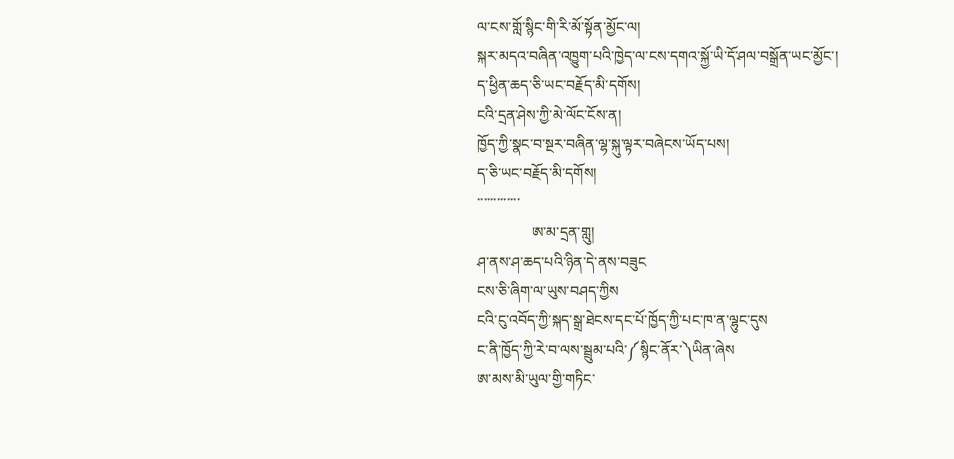ལ་ངས་གློ་སྙིང་གི་རི་མོ་སྟོན་མྱོང་ལ།
སྐར་མདའ་བཞིན་འཁྱུག་པའི་ཁྱེད་ལ་ངས་དགའ་སྐྱོ་ཡི་དོ་ཤལ་བསྒྲོན་ཡང་མྱོང་།
ད་ཕྱིན་ཆད་ཅི་ཡང་བརྗོད་མི་དགོས།
ངའི་དྲན་ཤེས་ཀྱི་མེ་ལོང་ངོས་ན།
ཁྱོད་ཀྱི་སྣང་བ་སྔར་བཞིན་ལྷ་སྐུ་ལྟར་བཞེངས་ཡོད་པས།
ད་ཅི་ཡང་བརྗོད་མི་དགོས།
་་་་་་་་་་་་་
               ཨ་མ་དྲན་གླུ།
ཤ་ནས་ཤ་ཆད་པའི་ཉིན་དེ་ནས་བཟུང
ངས་ཅི་ཞིག་ལ་ཡུས་བཤད་ཀྱིས
ངའི་ངུ་འབོད་ཀྱི་སྐད་སྒྲ་ཐེངས་དང་པོ་ཁྱོད་ཀྱི་པང་ཁ་ན་ལྷུང་དུས
ང་ནི་ཁྱོད་ཀྱི་རེ་བ་ལས་སྦྲུམ་པའི་༼སྙིང་ནོར་༽ཡིན་ཞེས
ཨ་མས་མི་ཡུལ་གྱི་གཏིང་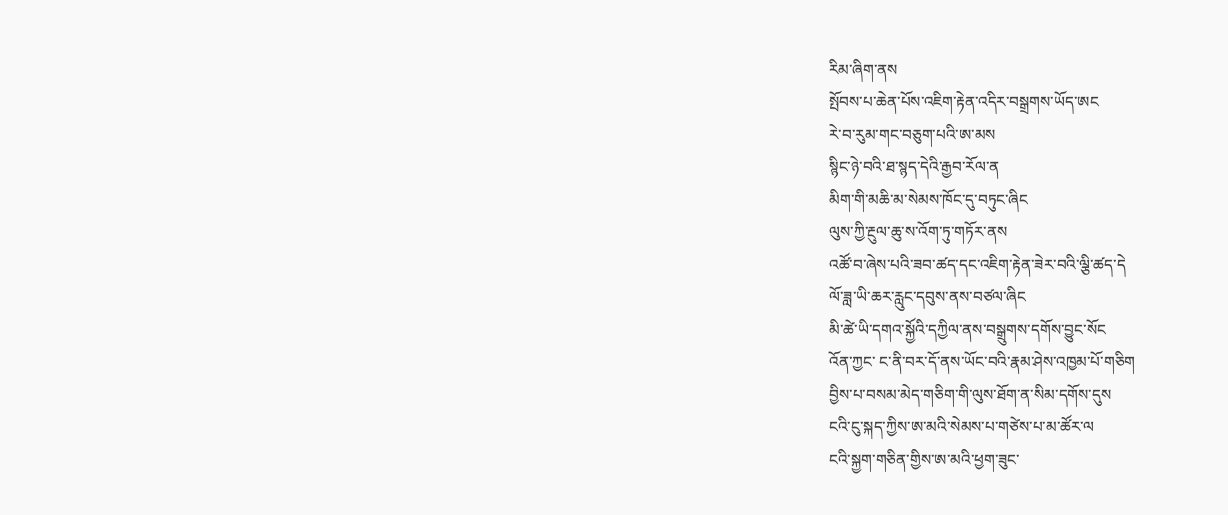རིམ་ཞིག་ནས
སྤོབས་པ་ཆེན་པོས་འཇིག་རྟེན་འདིར་བསྒྲགས་ཡོད་ཨང
རེ་བ་རུམ་གང་བཅུག་པའི་ཨ་མས
སྙིང་ཉེ་བའི་ཐ་སྙད་དེའི་རྒྱབ་རོལ་ན
མིག་གི་མཆི་མ་སེམས་ཁོང་དུ་བཏུང་ཞིང
ལུས་ཀྱི་རྔུལ་ཆུ་ས་འོག་ཏུ་གཏོར་ནས
འཚོ་བ་ཞེས་པའི་ཟབ་ཚད་དང་འཇིག་རྟེན་ཟེར་བའི་ལྕི་ཚད་དེ
ལོ་ཟླ་ཡི་ཆར་རླུང་དབུས་ནས་བཙལ་ཞིང
མི་ཚེ་ཡི་དགའ་སྐྱོའི་དཀྱིལ་ནས་བསྒྲུགས་དགོས་བྱུང་སོང
འོན་ཀྱང་ ང་ནི་བར་དོ་ནས་ཡོང་བའི་རྣམ་ཤེས་འཁྱམ་པོ་གཅིག
བྱིས་པ་བསམ་མེད་གཅིག་གི་ལུས་ཐོག་ན་སིམ་དགོས་དུས
ངའི་ངུ་སྐད་ཀྱིས་ཨ་མའི་སེམས་པ་གཙེས་པ་མ་ཚོར་ལ
ངའི་སྐྱག་གཅིན་གྱིས་ཨ་མའི་ཕྱག་ཟུང་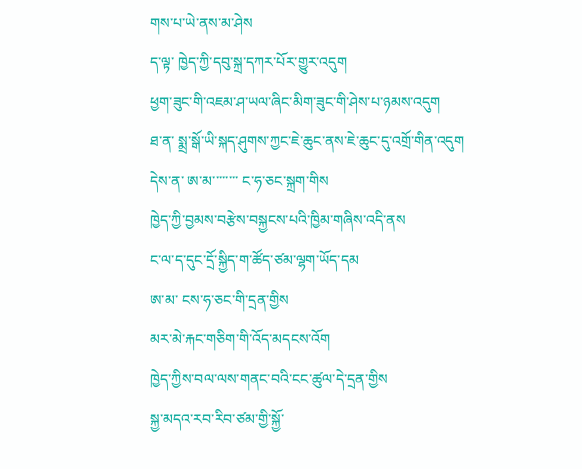གས་པ་ཡེ་ནས་མ་ཤེས
ད་ལྟ་ ཁྱེད་ཀྱི་དབུ་སྐྲ་དཀར་པོར་གྱུར་འདུག
ཕྱག་ཟུང་གི་འཇམ་ཤ་ཡལ་ཞིང་མིག་ཟུང་གི་ཤེས་པ་ཉམས་འདུག
ཐ་ན་ སྨྲ་སྒོ་ཡི་སྐད་ཤུགས་ཀྱང་ཇེ་ཆུང་ནས་ཇེ་ཆུང་དུ་འགྲོ་གིན་འདུག
དེས་ན་ ཨ་མ་་་་་་་་ ང་ཧ་ཅང་སྐྲག་གིས
ཁྱེད་ཀྱི་བྱམས་བརྩེས་བསྐྱངས་པའི་ཁྱིམ་གཞིས་འདི་ནས
ང་ལ་ད་དུང་དྲོ་སྐྱིད་ག་ཚོད་ཙམ་ལྷག་ཡོད་དམ
ཨ་མ་ ངས་ཧ་ཅང་གི་དྲན་གྱིས
མར་མེ་རྐང་གཅིག་གི་འོད་མདངས་འོག
ཁྱེད་ཀྱིས་བལ་ལས་གནང་བའི་ངང་ཚུལ་དེ་དྲན་གྱིས
སྐྱ་མདའ་རབ་རིབ་ཙམ་གྱི་སྐྱོ་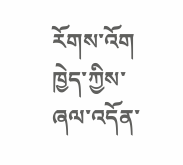རོགས་འོག
ཁྱེད་ཀྱིས་ཞལ་འདོན་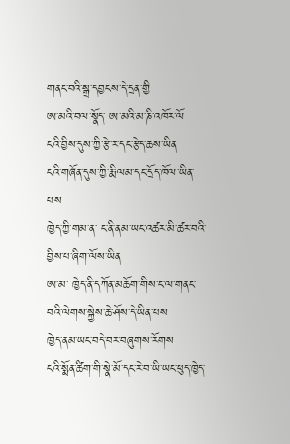གནང་བའི་སྒྲ་དབྱངས་དེ་དྲན་གྱི
ཨ་མའི་བལ་སྣོད་ ཨ་མའི་མ་ཎི་འཁོར་ལོ
ངའི་བྱིས་དུས་ཀྱི་རྩེ་ར་དང་རྩེད་ཆས་ཡིན
ངའི་གཞོན་དུས་ཀྱི་རྨི་ལམ་དང་དྲོད་ཁོལ་ཡིན་པས
ཁྱེད་ཀྱི་གམ་ན་ ང་ནི་ནམ་ཡང་འཚར་མི་ཚར་བའི་བྱིས་པ་ཞིག་ལོས་ཡིན
ཨ་མ་ ཁྱེད་ནི་དཀོན་མཆོག་གིས་ང་ལ་གནང་བའི་ལེགས་སྐྱེས་ཆེ་ཤོས་དེ་ཡིན་པས
ཁྱེད་ནམ་ཡང་བདེ་བར་བཞུགས་རོགས
ངའི་སྨོན་ཚིག་གི་སྣེ་མོ་དང་རེ་བ་ཡི་ཡང་ཕུད་ཁྱེད་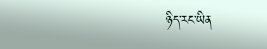ཉིད་རང་ཡིན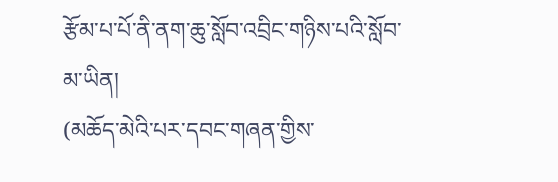རྩོམ་པ་པོ་ནི་ནག་ཆུ་སློབ་འབྲིང་གཉིས་པའི་སློབ་མ་ཡིན།
(མཆོད་མེའི་པར་དབང་གཞན་གྱིས་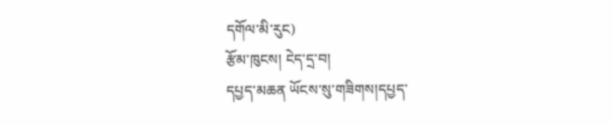དགོལ་མི་རུང)
རྩོམ་ཁུངས། ངེད་དྲ་བ།
དཔྱད་མཆན ཡོངས་སུ་གཟིགས།དཔྱད་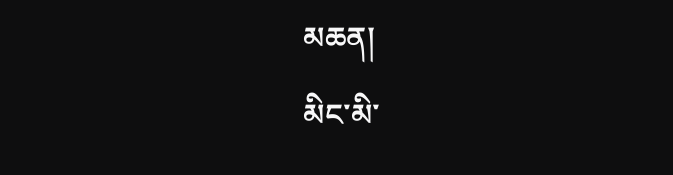མཆན།
མིང་མི་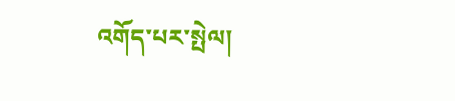འགོད་པར་སྤེལ།